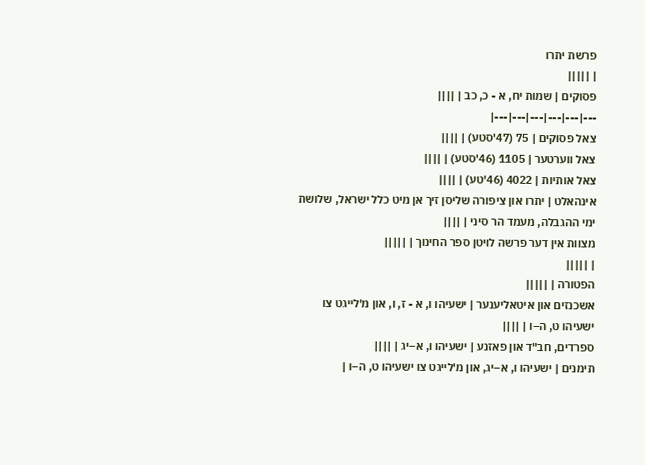פרשת יתרו
| |||||
פסוקים | שמות יח, א - כ, כב | ||||
---|---|---|---|---|---|
צאל פסוקים | 75 (47'סטע) | ||||
צאל ווערטער | 1105 (46'סטע) | ||||
צאל אותיות | 4022 (46'טע) | ||||
אינהאלט | יתרו און ציפורה שליסן זיך אן מיט כלל ישראל, שלושת ימי ההגבלה, מעמד הר סיני | ||||
מצוות אין דער פרשה לויטן ספר החינוך | |||||
| |||||
הפטורה | |||||
אשכנזים און איטאליענער | ישעיהו ו, א - ז, ו, און מ'לייגט צו ישעיהו ט, ה–ו | ||||
ספרדים, חב"ד און פאזנע | ישעיהו ו, א–יג | ||||
תימנים | ישעיהו ו, א–יג, און מ'לייגט צו ישעיהו ט, ה–ו |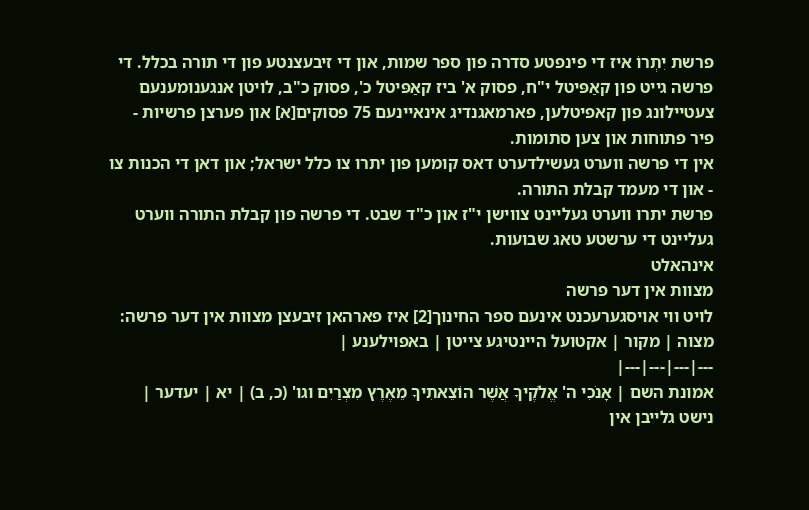פרשת יִתְרוֹ איז די פינפטע סדרה פון ספר שמות, און די זיבעצנטע פון די תורה בכלל. די פרשה גייט פון קאַפּיטל י"ח, פסוק א' ביז קאַפּיטל כ', פסוק כ"ב, לויטן אנגענומענעם צעטיילונג פון קאפיטלען, פארמאגנדיג אינאיינעם 75 פסוקים[א] און פערצן פרשיות - פיר פתוחות און צען סתומות.
אין די פרשה ווערט געשילדערט דאס קומען פון יתרו צו כלל ישראל; און דאן די הכנות צו - און די מעמד קבלת התורה.
פרשת יתרו ווערט געליינט צווישן י"ז און כ"ד שבט. די פרשה פון קבלת התורה ווערט געליינט די ערשטע טאג שבועות.
אינהאלט
מצוות אין דער פרשה
לויט ווי אויסגערעכנט אינעם ספר החינוך[2] איז פארהאן זיבעצן מצוות אין דער פרשה:
מצוה | מקור | אקטועל היינטיגע צייטן | באפוילענע |
---|---|---|---|
אמונת השם | אָנֹכִי ה' אֱלֹקֶיךָ אֲשֶׁר הוֹצֵאתִיךָ מֵאֶרֶץ מִצְרַיִם וגו' (כ, ב) | יא | יעדער |
נישט גלייבן אין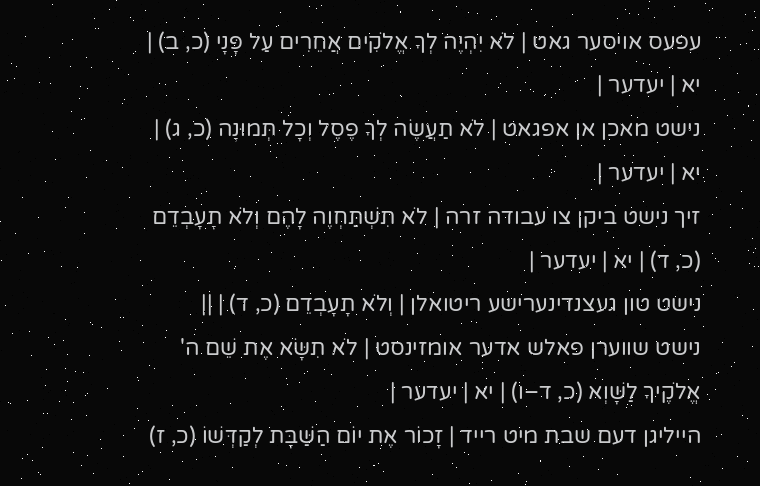עפעס אויסער גאט | לֹא יִהְיֶה לְךָ אֱלֹקִים אֲחֵרִים עַל פָּנָי (כ, ב) | יא | יעדער |
נישט מאכן אן אפגאט | לֹא תַעֲשֶׂה לְךָ פֶסֶל וְכָל תְּמוּנָה (כ, ג) | יא | יעדער |
זיך נישט ביקן צו עבודה זרה | לֹא תִשְׁתַּחְוֶה לָהֶם וְלֹא תָעָבְדֵם (כ, ד) | יא | יעדער |
נישט טון געצנדינערישע ריטואלן | וְלֹא תָעָבְדֵם (כ, ד) | ||
נישט שווערן פאלש אדער אומזינסט | לֹא תִשָּׂא אֶת שֵׁם ה' אֱלֹקֶיךָ לַשָּׁוְא (כ, ד–ו) | יא | יעדער |
הייליגן דעם שבת מיט רייד | זָכוֹר אֶת יוֹם הַשַּׁבָּת לְקַדְּשׁוֹ (כ, ז)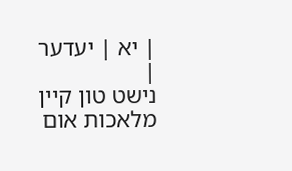| יא | יעדער |
נישט טון קיין מלאכות אום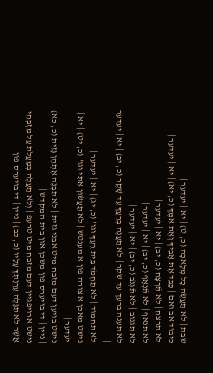שבת | לֹא תַעֲשֶׂה כָל מְלָאכָה (כ, ט) | יא | יעדער |
כיבוד אב ואם | כַּבֵּד אֶת אָבִיךָ וְאֶת אִמֶּךָ (כ, יא) | יא | יעדער |
לא תרצח | לֹא תִּֿרְצָח (כ, יב) | יא | יעדער |
לא תנאף | לֹא תִּֿנְאָף (כ, יב) | יא | יעדער |
לא תגנוב | לֹא תִּֿגְנֹב (כ, יב) | יא | יעדער |
לא תענה ברעך עד שקר | לֹא תַעֲנֶה בְרֵעֲךָ עֵד שָׁקֶר (כ, יב) | יא | יעדער |
לא תחמוד | לֹא תַחְמֹד בֵּית רֵעֶךָ וגו' (כ, יג) | יא | יעדער |
נישט מאכן א צורה פון א מענטש | לֹא תַעֲשׂוּן אִתִּי וגו' (כ, יט) | יא | יעדער |
נישט בויען דעם מזבח מיט אבני גזית | לֹא תִבְנֶה אֶתְהֶן גָּזִית (כ, כא) | ניין | די בויערס פון משכן און בית המקדש |
נישט ארויפגיין דעם מזבח מיט טרעפ | וְלֹא תַעֲלֶה בְמַעֲלֹת עַל מִזְבְּחִי אֲשֶׁר לֹא תִגָּלֶה עֶרְוָתְךָ עָלָיו (כ, כב) | ניין | די בויערס פון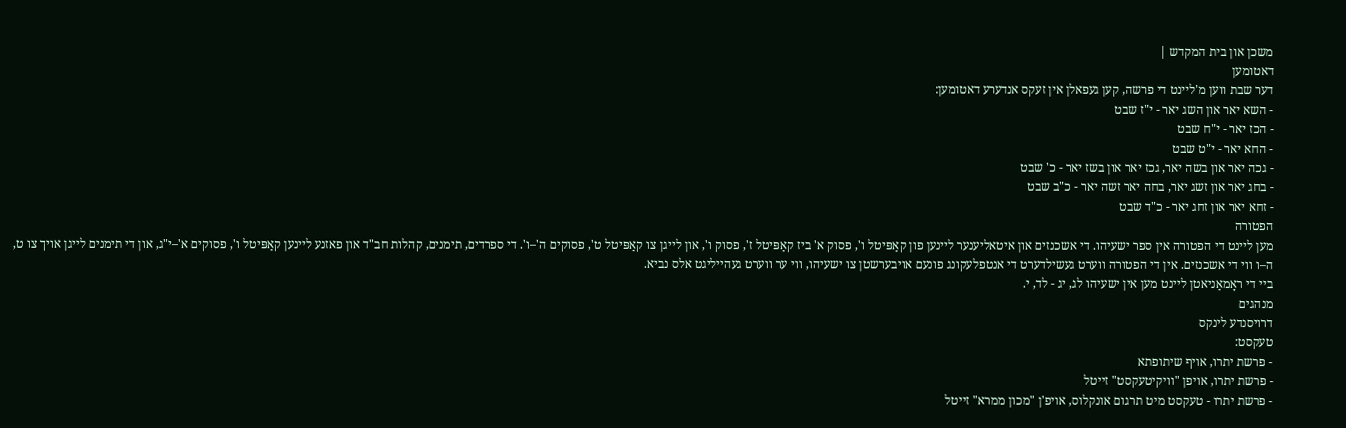משכן און בית המקדש |
דאטומען
דער שבת ווען מ'ליינט די פרשה, קען געפאלן אין זעקס אנדערע דאטומען:
- השא יאר און השג יאר - י"ז שבט
- הכז יאר - י"ח שבט
- החא יאר - י"ט שבט
- גכה יאר און בשה יאר, גכז יאר און בשז יאר - כ' שבט
- בחג יאר און זשג יאר, בחה יאר זשה יאר - כ"ב שבט
- זחא יאר און זחג יאר - כ"ד שבט
הפטורה
מען ליינט די הפטורה אין ספר ישעיהו. די אשכנזים און איטאליענער ליינען פון קאַפּיטל ו', פסוק א' ביז קאַפּיטל ז', פסוק ו', און לייגן צו קאַפּיטל ט', פסוקים ה'–ו'. די ספרדים, תימנים, קהלות חב"ד און פאזנע ליינען קאַפּיטל ו', פסוקים א'–י"ג, און די תימנים לייגן אויך צו ט, ה–ו ווי די אשכנזים. אין די הפטורה ווערט געשילדערט די אנטפלעקונג פונעם אויבערשטן צו ישעיהו, ווי ער ווערט געהייליגט אלס נביא.
ביי די ראָמאַניאטן ליינט מען אין ישעיהו לג, יג - לד, י.
מנהגים
דרויסנדע לינקס
טעקסט:
- פרשת יתרו, אויף שיתופתא
- פרשת יתרו, אויפן "וויקיטעקסט" זייטל
- פרשת יתרו - טעקסט מיט תרגום אונקלוס, אויפ'ן "מכון ממרא" זייטל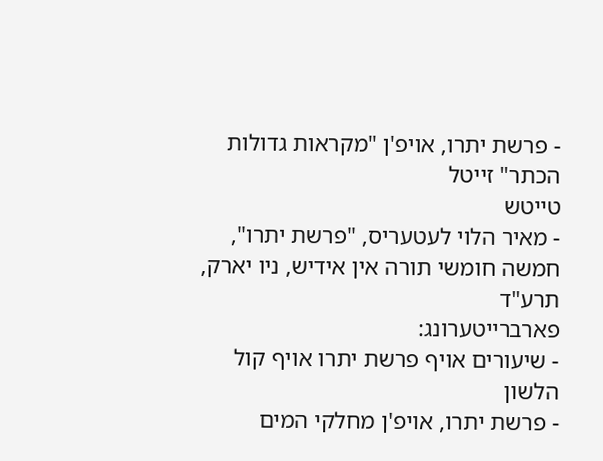- פרשת יתרו, אויפ'ן "מקראות גדולות הכתר" זייטל
טייטש
- מאיר הלוי לעטעריס, "פרשת יתרו", חמשה חומשי תורה אין אידיש, ניו יארק, תרע"ד
פארברייטערונג:
- שיעורים אויף פרשת יתרו אויף קול הלשון
- פרשת יתרו, אויפ'ן מחלקי המים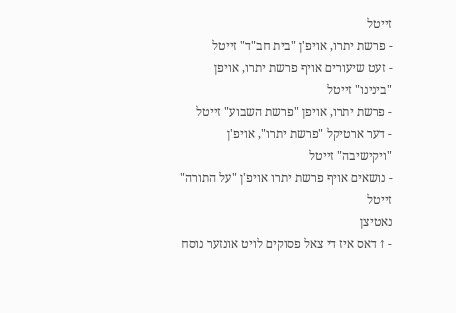זייטל
- פרשת יתרו, אויפ'ן "בית חב"ד" זייטל
- זעט שיעורים אויף פרשת יתרו, אויפן "בינינו" זייטל
- פרשת יתרו, אויפן "פרשת השבוע" זייטל
- דער ארטיקל "פרשת יתרו", אויפ'ן "ויקישיבה" זייטל
- נושאים אויף פרשת יתרו אויפ'ן "על התורה" זייטל
נאטיצן
- ↑ דאס איז די צאל פסוקים לויט אונזער נוסח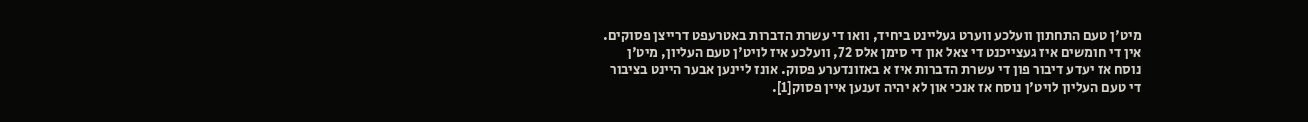מיט'ן טעם התחתון וועלכע ווערט געליינט ביחיד, וואו די עשרת הדברות באטרעפט דרייצן פסוקים. אין די חומשים איז געצייכנט די צאל און די סימן אלס 72, וועלכע איז לויט'ן טעם העליון, מיט'ן נוסח אז יעדע דיבור פון די עשרת הדברות איז א באזונדערע פסוק. אונז ליינען אבער היינט בציבור די טעם העליון לויט'ן נוסח אז אנכי און לא יהיה זענען איין פסוק[1].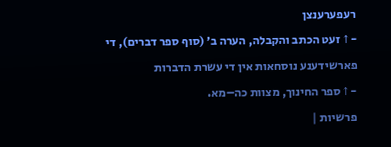רעפערענצן
- ↑ זעט הכתב והקבלה, הערה ב׳ (סוף ספר דברים), די פארשידענע נוסחאות אין די עשרת הדברות
- ↑ ספר החינוך, מצוות כה–מא.
פרשיות |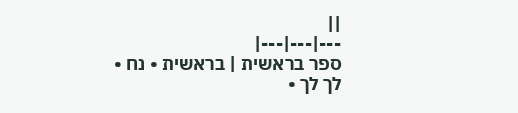||
---|---|---|
ספר בראשית | בראשית • נח • לך לך •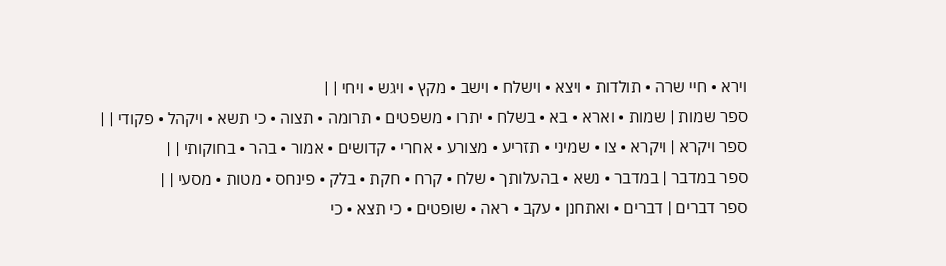וירא • חיי שרה • תולדות • ויצא • וישלח • וישב • מקץ • ויגש • ויחי | |
ספר שמות | שמות • וארא • בא • בשלח • יתרו • משפטים • תרומה • תצוה • כי תשא • ויקהל • פקודי | |
ספר ויקרא | ויקרא • צו • שמיני • תזריע • מצורע • אחרי • קדושים • אמור • בהר • בחוקותי | |
ספר במדבר | במדבר • נשא • בהעלותך • שלח • קרח • חקת • בלק • פינחס • מטות • מסעי | |
ספר דברים | דברים • ואתחנן • עקב • ראה • שופטים • כי תצא • כי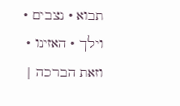תבוא • נצבים • וילך • האזינו • וזאת הברכה |